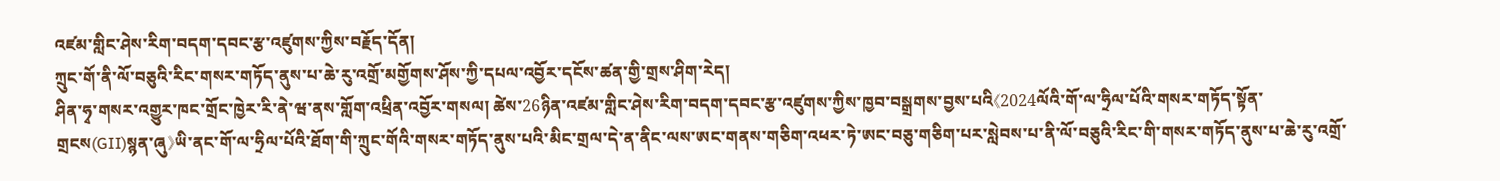འཛམ་གླིང་ཤེས་རིག་བདག་དབང་རྩ་འཛུགས་ཀྱིས་བརྗོད་དོན།
ཀྲུང་གོ་ནི་ལོ་བཅུའི་རིང་གསར་གཏོད་ནུས་པ་ཆེ་རུ་འགྲོ་མགྱོགས་ཤོས་ཀྱི་དཔལ་འབྱོར་དངོས་ཚན་གྱི་གྲས་ཤིག་རེད།
ཤིན་ཧྭ་གསར་འགྱུར་ཁང་གྲོང་ཁྱེར་རི་ནེ་ཝ་ནས་གློག་འཕྲིན་འབྱོར་གསལ། ཚེས་26ཉིན་འཛམ་གླིང་ཤེས་རིག་བདག་དབང་རྩ་འཛུགས་ཀྱིས་ཁྱབ་བསྒྲགས་བྱས་པའི《2024ལོའི་གོ་ལ་ཧྲིལ་པོའི་གསར་གཏོད་སྟོན་གྲངས(GII)སྙན་ཞུ》ཡི་ནང་གོ་ལ་ཧྲིལ་པོའི་ཐོག་གི་ཀྲུང་གོའི་གསར་གཏོད་ནུས་པའི་མིང་གྲལ་དེ་ན་ནིང་ལས་ཨང་གནས་གཅིག་འཕར་ཏེ་ཨང་བཅུ་གཅིག་པར་སླེབས་པ་ནི་ལོ་བཅུའི་རིང་གི་གསར་གཏོད་ནུས་པ་ཆེ་རུ་འགྲོ་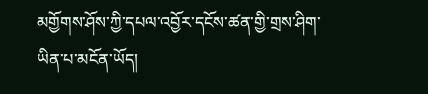མགྱོགས་ཤོས་ཀྱི་དཔལ་འབྱོར་དངོས་ཚན་གྱི་གྲས་ཤིག་ཡིན་པ་མངོན་ཡོད།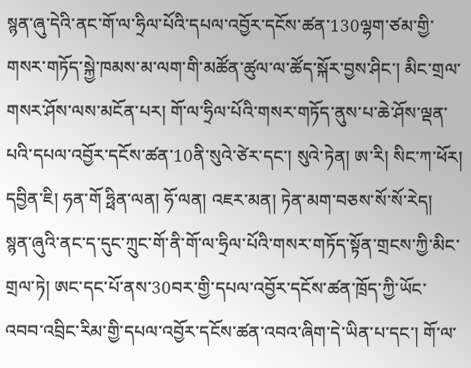སྙན་ཞུ་དེའི་ནང་གོ་ལ་ཧྲིལ་པོའི་དཔལ་འབྱོར་དངོས་ཚན་130ལྷག་ཙམ་གྱི་གསར་གཏོད་སྐྱེ་ཁམས་མ་ལག་གི་མཚོན་ཚུལ་ལ་ཚོད་སྐོར་བྱས་ཤིང་། མིང་གྲལ་གསར་ཤོས་ལས་མངོན་པར། གོ་ལ་ཧྲིལ་པོའི་གསར་གཏོད་ནུས་པ་ཆེ་ཤོས་ལྡན་པའི་དཔལ་འབྱོར་དངོས་ཚན་10ནི་སུའེ་ཙེར་དང་། སུའེ་ཏེན། ཨ་རི། སིང་ཀ་ཕོར། དབྱིན་ཇི། ཧན་གོ ཧྥིན་ལན། ཧོ་ལན། འཇར་མན། ཏེན་མག་བཅས་སོ་སོ་རེད།
སྙན་ཞུའི་ནང་ད་དུང་ཀྲུང་གོ་ནི་གོ་ལ་ཧྲིལ་པོའི་གསར་གཏོད་སྟོན་གྲངས་ཀྱི་མིང་གྲལ་ཏེ། ཨང་དང་པོ་ནས་30བར་གྱི་དཔལ་འབྱོར་དངོས་ཚན་ཁྲོད་ཀྱི་ཡོང་འབབ་འབྲིང་རིམ་གྱི་དཔལ་འབྱོར་དངོས་ཚན་འབའ་ཞིག་དེ་ཡིན་པ་དང་། གོ་ལ་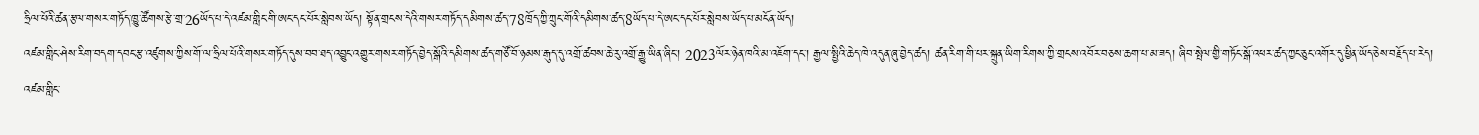ཧྲིལ་པོའི་ཚན་རྩལ་གསར་གཏོད་ཁྱུ་ཚོགས་རྩེ་གྲ་26ཡོད་པ་དེ་འཛམ་གླིང་གི་ཨང་དང་པོར་སླེབས་ཡོད། སྟོན་གྲངས་དེའི་གསར་གཏོད་དམིགས་ཚད་78ཁྲོད་ཀྱི་ཀྲུང་གོའི་དམིགས་ཚད་8ཡོད་པ་དེ་ཨང་དང་པོར་སླེབས་ཡོད་པ་མངོན་ཡོད།
འཛམ་གླིང་ཤེས་རིག་བདག་དབང་རྩ་འཛུགས་ཀྱིས་གོ་ལ་ཧྲིལ་པོའི་གསར་གཏོད་དུས་བབ་ཐད་འབྱུང་འགྱུར་གསར་གཏོད་བྱེད་སྒོའི་དམིགས་ཚད་གཙོ་བོ་ཉམས་རྒུད་དུ་འགྲོ་ཚབས་ཆེ་རུ་འགྲོ་རྒྱུ་ཡིན་ཞིང་། 2023ལོར་ཉེན་ཁའི་མ་འཇོག་དང་། རྒྱལ་སྤྱིའི་ཆེད་ཁེ་འདུན་ཞུ་བྱེད་ཚད། ཚན་རིག་གི་པར་སྐྲུན་ཡིག་རིགས་ཀྱི་གྲངས་འབོར་བཅས་ཆག་པ་མ་ཟད། ཞིབ་སྤེལ་གྱི་གཏོང་སྒོ་འཕར་ཚད་ཀྱང་ཅུང་འགོར་དུ་ཕྱིན་ཡོད་ཅེས་བརྗོད་པ་རེད།
འཛམ་གླིང་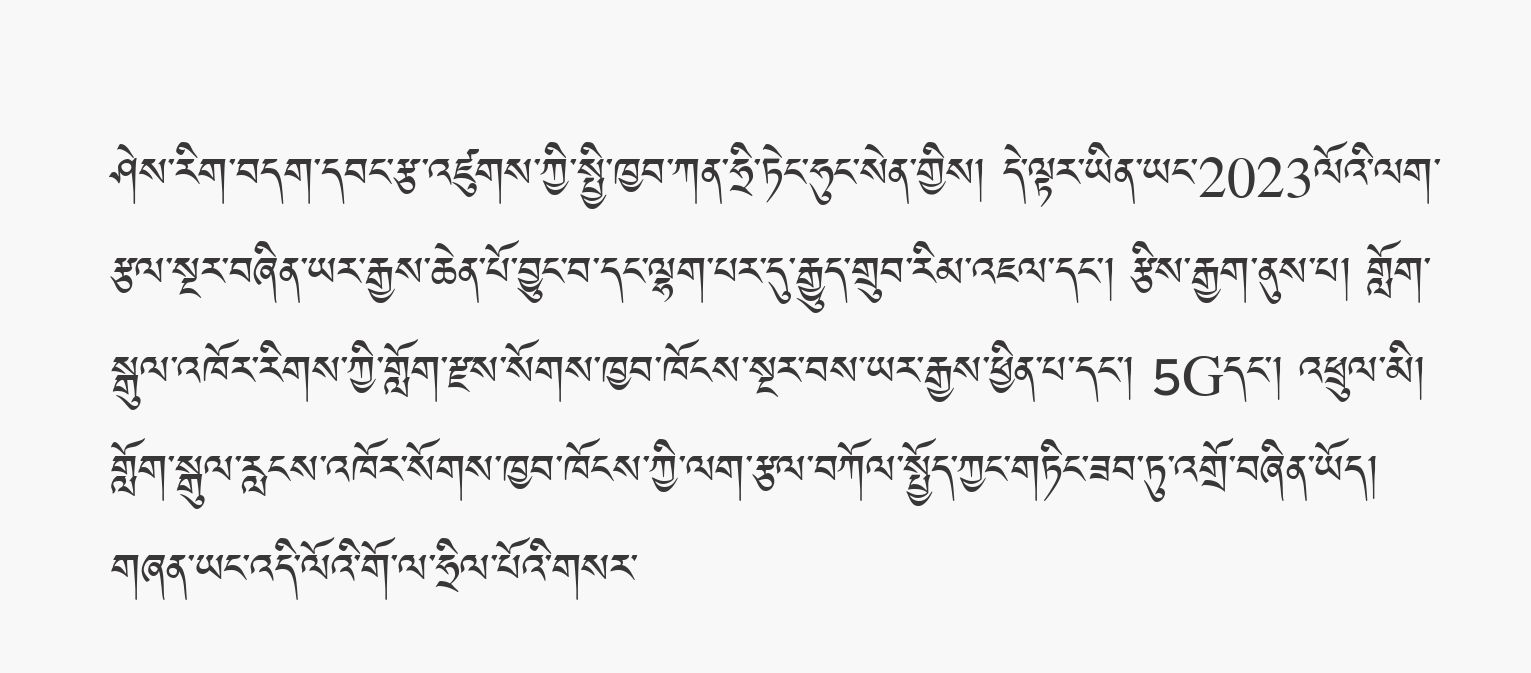ཤེས་རིག་བདག་དབང་རྩ་འཛུགས་ཀྱི་སྤྱི་ཁྱབ་ཀན་ཧྲི་ཏེང་ཧུང་སེན་གྱིས། དེ་ལྟར་ཡིན་ཡང་2023ལོའི་ལག་རྩལ་སྔར་བཞིན་ཡར་རྒྱས་ཆེན་པོ་བྱུང་བ་དང་ལྷག་པར་དུ་རྒྱུད་གྲུབ་རིམ་འཇལ་དང་། རྩིས་རྒྱག་ནུས་པ། གློག་སྒུལ་འཁོར་རིགས་ཀྱི་གློག་རྫས་སོགས་ཁྱབ་ཁོངས་སྔར་བས་ཡར་རྒྱས་ཕྱིན་པ་དང་། 5Gདང་། འཕྲུལ་མི། གློག་སྒུལ་རླངས་འཁོར་སོགས་ཁྱབ་ཁོངས་ཀྱི་ལག་རྩལ་བཀོལ་སྤྱོད་ཀྱང་གཏིང་ཟབ་ཏུ་འགྲོ་བཞིན་ཡོད། གཞན་ཡང་འདི་ལོའི་གོ་ལ་ཧྲིལ་པོའི་གསར་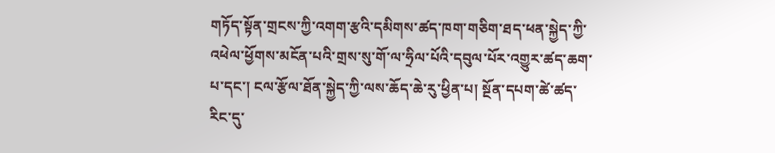གཏོད་སྟོན་གྲངས་ཀྱི་འགག་རྩའི་དམིགས་ཚད་ཁག་གཅིག་ཐད་ཕན་སྐྱེད་ཀྱི་འཕེལ་ཕྱོགས་མངོན་པའི་གྲས་སུ་གོ་ལ་ཧྲིལ་པོའི་དབུལ་པོར་འགྱུར་ཚད་ཆག་པ་དང་། ངལ་རྩོལ་ཐོན་སྐྱེད་ཀྱི་ལས་ཆོད་ཆེ་རུ་ཕྱིན་པ། སྔོན་དཔག་ཚེ་ཚད་རིང་དུ་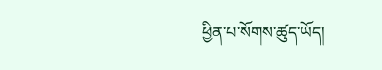ཕྱིན་པ་སོགས་ཚུད་ཡོད།